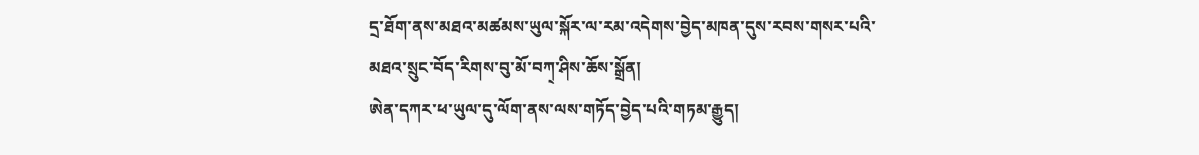དྲ་ཐོག་ནས་མཐའ་མཚམས་ཡུལ་སྐོར་ལ་རམ་འདེགས་བྱེད་མཁན་དུས་རབས་གསར་པའི་མཐའ་སྲུང་བོད་རིགས་བུ་མོ་བཀ྄་ཤིས་ཆོས་སྒྲོན།
ཨེན་དཀར་ཕ་ཡུལ་དུ་ལོག་ནས་ལས་གཏོད་བྱེད་པའི་གཏམ་རྒྱུད།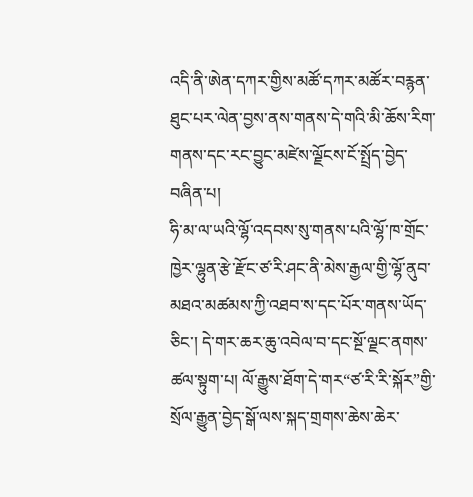འདི་ནི་ཨེན་དཀར་གྱིས་མཚོ་དཀར་མཚོར་བརྙན་ཐུང་པར་ལེན་བྱས་ནས་གནས་དེ་གའི་མི་ཆོས་རིག་གནས་དང་རང་བྱུང་མཛེས་ལྗོངས་ངོ་སྤྲོད་བྱེད་བཞིན་པ།
ཧི་མ་ལ་ཡའི་ལྷོ་འདབས་སུ་གནས་པའི་ལྷོ་ཁ་གྲོང་ཁྱེར་ལྷུན་རྩེ་རྫོང་ཙ་རི་ཤང་ནི་མེས་རྒྱལ་གྱི་ལྷོ་ནུབ་མཐའ་མཚམས་ཀྱི་འཐབ་ས་དང་པོར་གནས་ཡོད་ཅིང་། དེ་གར་ཆར་ཆུ་འབེལ་བ་དང་སྔོ་ལྗང་ནགས་ཚལ་སྟུག་པ། ལོ་རྒྱུས་ཐོག་དེ་གར“ཙ་རི་རི་སྐོར”གྱི་སྲོལ་རྒྱུན་བྱེད་སྒོ་ལས་སྐད་གྲགས་ཆེས་ཆེར་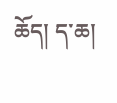ཆོད། ད་ཆ།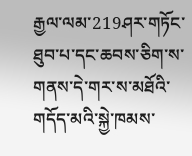རྒྱལ་ལམ་219ཤར་གཏོང་ཐུབ་པ་དང་ཆབས་ཅིག་ས་གནས་དེ་གར་ས་མཐོའི་གདོད་མའི་སྐྱེ་ཁམས་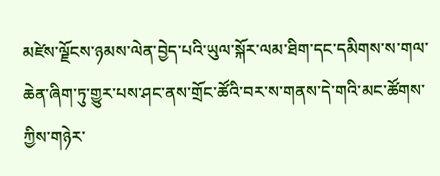མཛེས་ལྗོངས་ཉམས་ལེན་བྱེད་པའི་ཡུལ་སྐོར་ལམ་ཐིག་དང་དམིགས་ས་གལ་ཆེན་ཞིག་ཏུ་གྱུར་པས་ཤང་ནས་གྲོང་ཚོའི་བར་ས་གནས་དེ་གའི་མང་ཚོགས་ཀྱིས་གཉེར་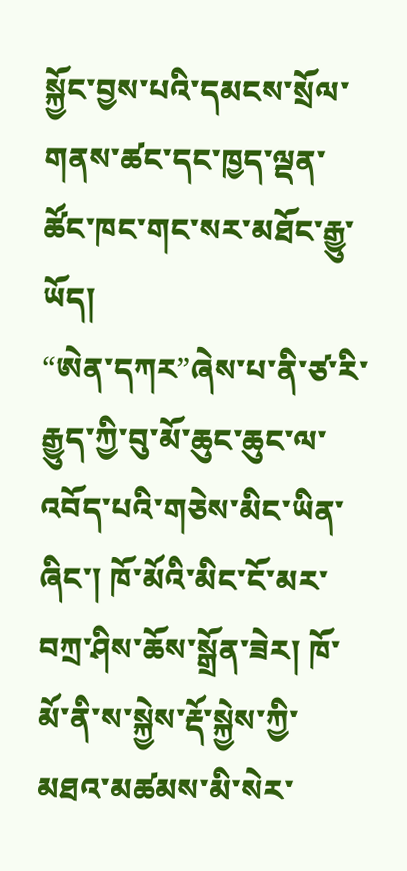སྐྱོང་བྱས་པའི་དམངས་སྲོལ་གནས་ཚང་དང་ཁྱད་ལྡན་ཚོང་ཁང་གང་སར་མཐོང་རྒྱུ་ཡོད།
“ཨེན་དཀར”ཞེས་པ་ནི་ཙ་རི་རྒྱུད་ཀྱི་བུ་མོ་ཆུང་ཆུང་ལ་འབོད་པའི་གཅེས་མིང་ཡིན་ཞིང་། ཁོ་མོའི་མིང་ངོ་མར་བཀྲ་ཤིས་ཆོས་སྒྲོན་ཟེར། ཁོ་མོ་ནི་ས་སྐྱེས་རྡོ་སྐྱེས་ཀྱི་མཐའ་མཚམས་མི་སེར་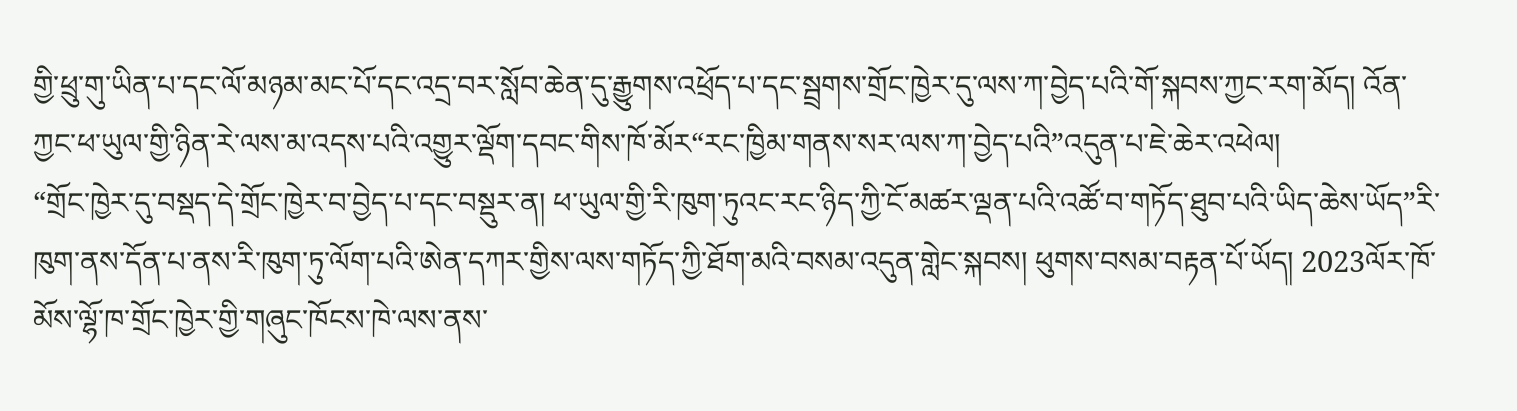གྱི་ཕྲུ་གུ་ཡིན་པ་དང་ལོ་མཉམ་མང་པོ་དང་འདྲ་བར་སློབ་ཆེན་དུ་རྒྱུགས་འཕྲོད་པ་དང་སྦྲགས་གྲོང་ཁྱེར་དུ་ལས་ཀ་བྱེད་པའི་གོ་སྐབས་ཀྱང་རག་མོད། འོན་ཀྱང་ཕ་ཡུལ་གྱི་ཉིན་རེ་ལས་མ་འདས་པའི་འགྱུར་ལྡོག་དབང་གིས་ཁོ་མོར“རང་ཁྱིམ་གནས་སར་ལས་ཀ་བྱེད་པའི”འདུན་པ་ཇེ་ཆེར་འཕེལ།
“གྲོང་ཁྱེར་དུ་བསྡད་དེ་གྲོང་ཁྱེར་བ་བྱེད་པ་དང་བསྡུར་ན། ཕ་ཡུལ་གྱི་རི་ཁུག་ཏུའང་རང་ཉིད་ཀྱི་ངོ་མཚར་ལྡན་པའི་འཚོ་བ་གཏོད་ཐུབ་པའི་ཡིད་ཆེས་ཡོད”རི་ཁུག་ནས་དོན་པ་ནས་རི་ཁུག་ཏུ་ལོག་པའི་ཨེན་དཀར་གྱིས་ལས་གཏོད་ཀྱི་ཐོག་མའི་བསམ་འདུན་གླེང་སྐབས། ཕུགས་བསམ་བརྟན་པོ་ཡོད། 2023ལོར་ཁོ་མོས་ལྷོ་ཁ་གྲོང་ཁྱེར་གྱི་གཞུང་ཁོངས་ཁེ་ལས་ནས་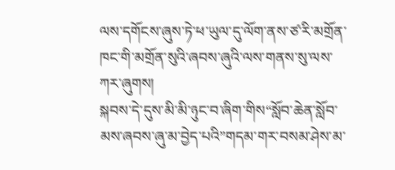ལས་དགོངས་ཞུས་ཏེ་ཕ་ཡུལ་དུ་ལོག་ནས་ཙ་རི་མགྲོན་ཁང་གི་མགྲོན་སུའི་ཞབས་ཞུའི་ལས་གནས་སུ་ལས་ཀར་ཞུགས།
སྐབས་དེ་དུས་མི་མི་ཉུང་བ་ཞིག་གིས“སློབ་ཆེན་སློབ་མས་ཞབས་ཞུ་མ་བྱེད་པའི”གདམ་གར་བསམ་ཤེས་མ་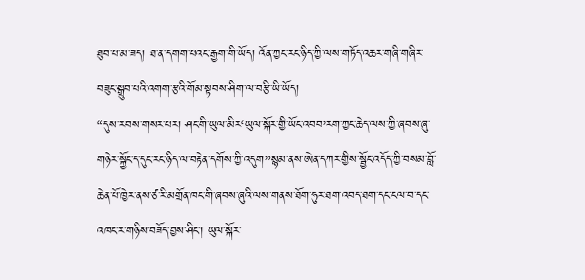ཐུབ་པ་མ་ཟད། ཐ་ན་དགག་པའང་རྒྱག་གི་ཡོད། འོན་ཀྱང་རང་ཉིད་ཀྱི་ལས་གཏོད་འཆར་གཞི་གཞིར་བཟུང་སྒྲུབ་པའི་འགག་རྩའི་གོམ་སྟབས་ཤིག་ལ་བརྩི་ཡི་ཡོད།
“དུས་རབས་གསར་པར། ཤང་གི་ཡུལ་མིར‘ཡུལ་སྐོར་གྱི་ཡོང་འབབ’རག་ཀྱང་ཆེད་ལས་ཀྱི་ཞབས་ཞུ་གཉེར་སྐྱོང་ད་དུང་རང་ཉིད་ལ་བརྟེན་དགོས་ཀྱི་འདུག”སྙམ་ནས་ཨེན་དཀར་གྱིས་སྦྱོང་འདོད་ཀྱི་བསམ་བློ་ཆེན་པོ་ཁྱེར་ནས་ཙ་རི་མགྲོན་ཁང་གི་ཞབས་ཞུའི་ལས་གནས་ཐོག་ཧུར་ཐག་འབད་ཐག་དང་ངལ་བ་དང་འཁང་ར་གཉིས་བཟོད་བྱས་ཤིང་། ཡུལ་སྐོར་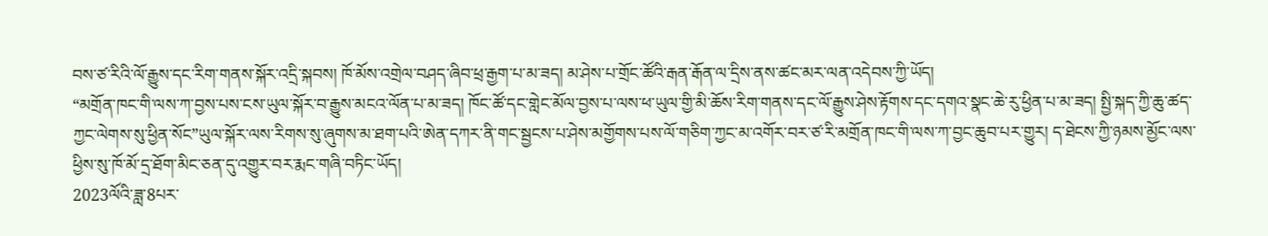བས་ཙ་རིའི་ལོ་རྒྱུས་དང་རིག་གནས་སྐོར་འདྲི་སྐབས། ཁོ་མོས་འགྲེལ་བཤད་ཞིབ་ཕྲ་རྒྱག་པ་མ་ཟད། མ་ཤེས་པ་གྲོང་ཚོའི་རྒན་རྒོན་ལ་དྲིས་ནས་ཚང་མར་ལན་འདེབས་ཀྱི་ཡོད།
“མགྲོན་ཁང་གི་ལས་ཀ་བྱས་པས་ངས་ཡུལ་སྐོར་བ་རྒྱུས་མངའ་ལོན་པ་མ་ཟད། ཁོང་ཚོ་དང་གླེང་མོལ་བྱས་པ་ལས་ཕ་ཡུལ་གྱི་མི་ཆོས་རིག་གནས་དང་ལོ་རྒྱུས་ཤེས་རྟོགས་དང་དགའ་སྣང་ཆེ་རུ་ཕྱིན་པ་མ་ཟད། སྤྱི་སྐད་ཀྱི་ཆུ་ཚད་ཀྱང་ལེགས་སུ་ཕྱིན་སོང”ཡུལ་སྐོར་ལས་རིགས་སུ་ཞུགས་མ་ཐག་པའི་ཨེན་དཀར་ནི་གང་སྦྱངས་པ་ཤེས་མགྱོགས་པས་ལོ་གཅིག་ཀྱང་མ་འགོར་བར་ཙ་རི་མགྲོན་ཁང་གི་ལས་ཀ་བྱང་ཆུབ་པར་གྱུར། ད་ཐེངས་ཀྱི་ཉམས་མྱོང་ལས་ཕྱིས་སུ་ཁོ་མོ་དྲ་ཐོག་མིང་ཅན་དུ་འགྱུར་བར་རྨང་གཞི་བཏིང་ཡོད།
2023ལོའི་ཟླ་8པར་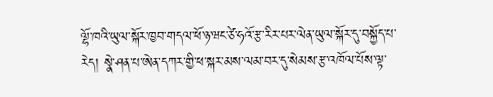ལྷོ་ཁའི་ཡུལ་སྐོར་ཁྱབ་གདལ་ཕོ་ཉ་ཝང་ཙེ་ཧའོ་རྩ་རིར་པར་ལེན་ཡུལ་སྐོར་དུ་བསྐྱོད་པ་རེད། སྣེ་ཤན་པ་ཨེན་དཀར་གྱི་ཕ་སྐར་མས་ལམ་བར་དུ་སེམས་རྩ་འཁོལ་པོས་ལྟ་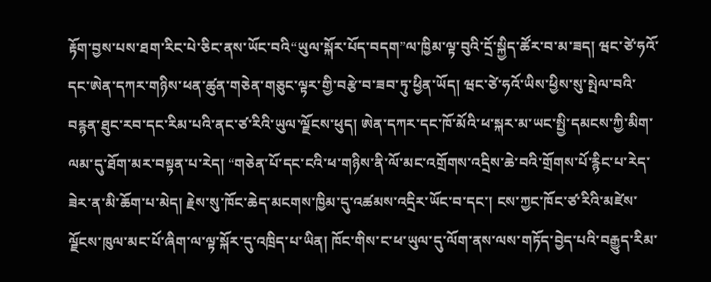རྟོག་བྱས་པས་ཐག་རིང་པེ་ཅིང་ནས་ཡོང་བའི“ཡུལ་སྐོར་པོད་བདག”ལ་ཁྱིམ་ལྟ་བུའི་དྲོ་སྐྱིད་ཚོར་བ་མ་ཟད། ཝང་ཙེ་ཧའོ་དང་ཨེན་དཀར་གཉིས་ཕན་ཚུན་གཅེན་གཅུང་ལྟར་གྱི་བརྩེ་བ་ཟབ་ཏུ་ཕྱིན་ཡོད། ཝང་ཙེ་ཧའོ་ཡིས་ཕྱིས་སུ་སྤེལ་བའི་བརྙན་ཐུང་རབ་དང་རིམ་པའི་ནང་ཙ་རིའི་ཡུལ་ལྗོངས་ཕུད། ཨེན་དཀར་དང་ཁོ་མོའི་ཕ་སྐར་མ་ཡང་སྤྱི་དམངས་ཀྱི་མིག་ལམ་དུ་ཐོག་མར་བསྟན་པ་རེད། “གཅེན་པོ་དང་ངའི་ཕ་གཉིས་ནི་ལོ་མང་འགྲོགས་འདྲིས་ཆེ་བའི་གྲོགས་པོ་རྙིང་པ་རེད་ཟེར་ན་མི་ཆོག་པ་མེད། རྗེས་སུ་ཁོང་ཆེད་མངགས་ཁྱིམ་དུ་འཚམས་འདྲིར་ཡོང་བ་དང་། ངས་ཀྱང་ཁོང་ཙ་རིའི་མཛེས་ལྗོངས་ཁུལ་མང་པོ་ཞིག་ལ་ལྟ་སྐོར་དུ་འཁྲིད་པ་ཡིན། ཁོང་གིས་ང་ཕ་ཡུལ་དུ་ལོག་ནས་ལས་གཏོད་བྱེད་པའི་བརྒྱུད་རིམ་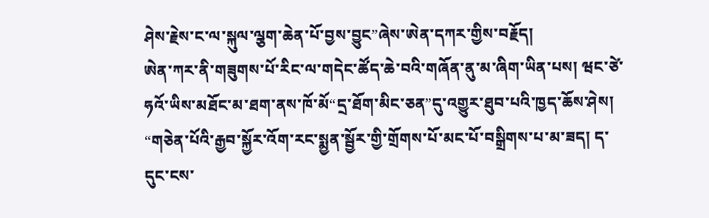ཤེས་རྗེས་ང་ལ་སྐུལ་ལྕག་ཆེན་པོ་བྱས་བྱུང”ཞེས་ཨེན་དཀར་གྱིས་བརྗོད།
ཨེན་ཀར་ནི་གཟུགས་པོ་རིང་ལ་གདེང་ཚོད་ཆེ་བའི་གཞོན་ནུ་མ་ཞིག་ཡིན་པས། ཝང་ཙེ་ཧའོ་ཡིས་མཐོང་མ་ཐག་ནས་ཁོ་མོ“དྲ་ཐོག་མིང་ཅན”དུ་འགྱུར་ཐུབ་པའི་ཁྱད་ཆོས་ཤེས། “གཅེན་པོའི་རྒྱབ་སྐྱོར་འོག་རང་སྨྱན་སྦྱོར་གྱི་གྲོགས་པོ་མང་པོ་བསྒྲིགས་པ་མ་ཟད། ད་དུང་ངས་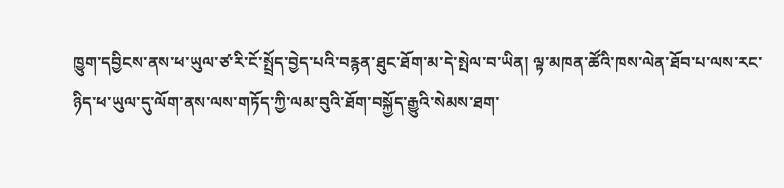ཁྱུག་དབྱིངས་ནས་ཕ་ཡུལ་ཙ་རི་ངོ་སྤྲོད་བྱེད་པའི་བརྙན་ཐུང་ཐོག་མ་དེ་སྤེལ་བ་ཡིན། ལྟ་མཁན་ཚོའི་ཁས་ལེན་ཐོབ་པ་ལས་རང་ཉིད་ཕ་ཡུལ་དུ་ལོག་ནས་ལས་གཏོད་ཀྱི་ལམ་བུའི་ཐོག་བསྐྱོད་རྒྱུའི་སེམས་ཐག་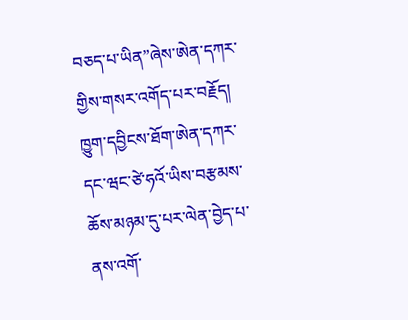བཅད་པ་ཡིན”ཞེས་ཨེན་དཀར་གྱིས་གསར་འགོད་པར་བརྗོད།
ཁྱུག་དབྱིངས་ཐོག་ཨེན་དཀར་དང་ཝང་ཙེ་ཧའོ་ཡིས་བརྩམས་ཆོས་མཉམ་དུ་པར་ལེན་བྱེད་པ་ནས་འགོ་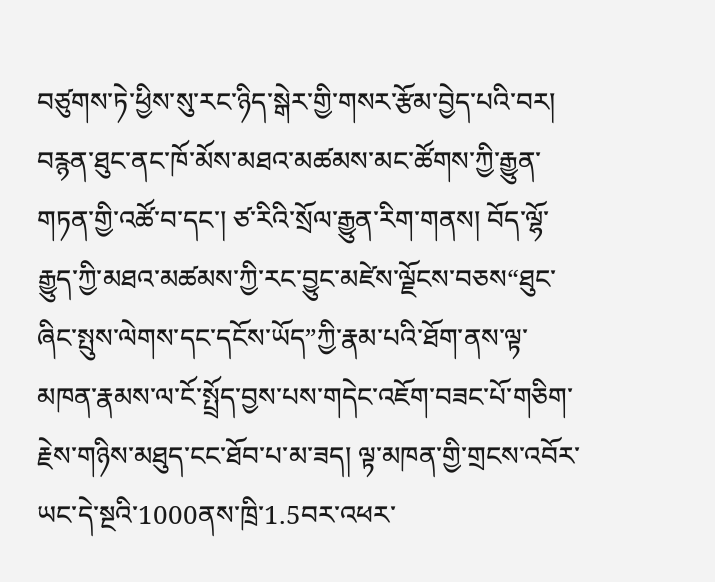བཙུགས་ཏེ་ཕྱིས་སུ་རང་ཉིད་སྒེར་གྱི་གསར་རྩོམ་བྱེད་པའི་བར། བརྙན་ཐུང་ནང་ཁོ་མོས་མཐའ་མཚམས་མང་ཚོགས་ཀྱི་རྒྱུན་གཏན་གྱི་འཚོ་བ་དང་། ཙ་རིའི་སྲོལ་རྒྱུན་རིག་གནས། བོད་ལྷོ་རྒྱུད་ཀྱི་མཐའ་མཚམས་ཀྱི་རང་བྱུང་མཛེས་ལྗོངས་བཅས“ཐུང་ཞིང་སྤུས་ལེགས་དང་དངོས་ཡོད”ཀྱི་རྣམ་པའི་ཐོག་ནས་ལྟ་མཁན་རྣམས་ལ་ངོ་སྤྲོད་བྱས་པས་གདེང་འཇོག་བཟང་པོ་གཅིག་རྗེས་གཉིས་མཐུད་ངང་ཐོབ་པ་མ་ཟད། ལྟ་མཁན་གྱི་གྲངས་འབོར་ཡང་དེ་སྔའི་1000ནས་ཁྲི་1.5བར་འཕར་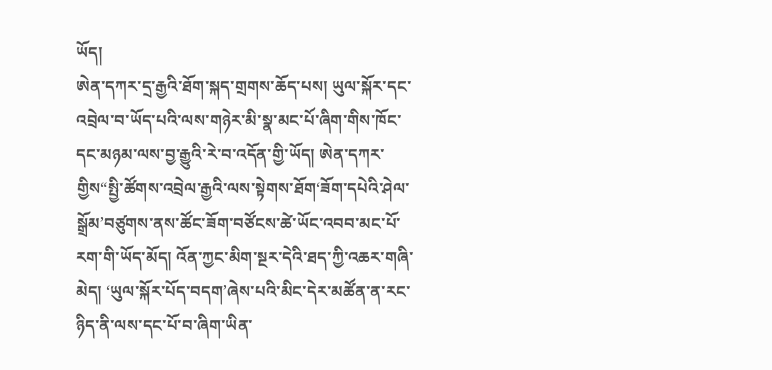ཡོད།
ཨེན་དཀར་དྲ་རྒྱའི་ཐོག་སྐད་གྲགས་ཆོད་པས། ཡུལ་སྐོར་དང་འབྲེལ་བ་ཡོད་པའི་ལས་གཉེར་མི་སྣ་མང་པོ་ཞིག་གིས་ཁོང་དང་མཉམ་ལས་བྱ་རྒྱུའི་རེ་བ་འདོན་གྱི་ཡོད། ཨེན་དཀར་གྱིས“སྤྱི་ཚོགས་འབྲེལ་རྒྱའི་ལས་སྟེགས་ཐོག‘ཟོག་དཔེའི་ཤེལ་སྒྲོམ’བཙུགས་ནས་ཚོང་ཟོག་བཙོངས་ཚེ་ཡོང་འབབ་མང་པོ་རག་གི་ཡོད་མོད། འོན་ཀྱང་མིག་སྔར་དེའི་ཐད་ཀྱི་འཆར་གཞི་མེད། ‘ཡུལ་སྐོར་པོད་བདག’ཞེས་པའི་མིང་དེར་མཚོན་ན་རང་ཉིད་ནི་ལས་དང་པོ་བ་ཞིག་ཡིན་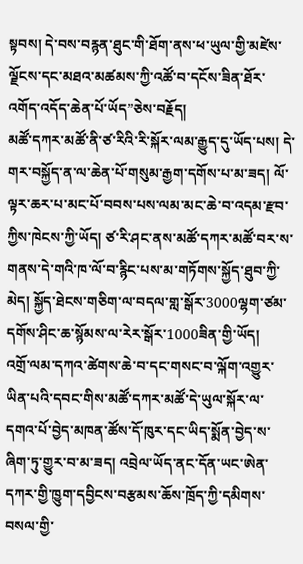སྟབས། དེ་བས་བརྙན་ཐུང་གི་ཐོག་ནས་ཕ་ཡུལ་གྱི་མཛེས་ལྗོངས་དང་མཐའ་མཚམས་ཀྱི་འཚོ་བ་དངོས་ཟིན་ཐོར་འགོད་འདོད་ཆེན་པོ་ཡོད”ཅེས་བརྗོད།
མཚོ་དཀར་མཚོ་ནི་ཙ་རིའི་རི་སྐོར་ལམ་རྒྱུད་དུ་ཡོད་པས། དེ་གར་བསྐྱོད་ན་ལ་ཆེན་པོ་གསུམ་རྒྱག་དགོས་པ་མ་ཟད། ལོ་ལྟར་ཆར་པ་མང་པོ་བབས་པས་ལམ་མང་ཆེ་བ་འདམ་རྫབ་ཀྱིས་ཁེངས་ཀྱི་ཡོད། ཙ་རི་ཤང་ནས་མཚོ་དཀར་མཚོ་བར་ས་གནས་དེ་གའི་ཁ་ལོ་བ་རྙིང་པས་མ་གཏོགས་སྐྱོད་ཐུབ་ཀྱི་མེད། སྐྱོད་ཐེངས་གཅིག་ལ་བདལ་གླ་སྒོར་3000ལྷག་ཙམ་དགོས་ཤིང་ཆ་སྙོམས་ལ་རེར་སྒོར་1000ཟིན་གྱི་ཡོད།
འགྲོ་ལམ་དཀའ་ཚེགས་ཆེ་བ་དང་གསང་བ་ལྐོག་འགྱུར་ཡིན་པའི་དབང་གིས་མཚོ་དཀར་མཚོ་དེ་ཡུལ་སྐོར་ལ་དགའ་པོ་བྱེད་མཁན་ཚོས་དོ་ཁུར་དང་ཡིད་སྨོན་བྱེད་ས་ཞིག་ཏུ་གྱུར་བ་མ་ཟད། འབྲེལ་ཡོད་ནང་དོན་ཡང་ཨེན་དཀར་གྱི་ཁྱུག་དབྱིངས་བརྩམས་ཆོས་ཁྲོད་ཀྱི་དམིགས་བསལ་གྱི་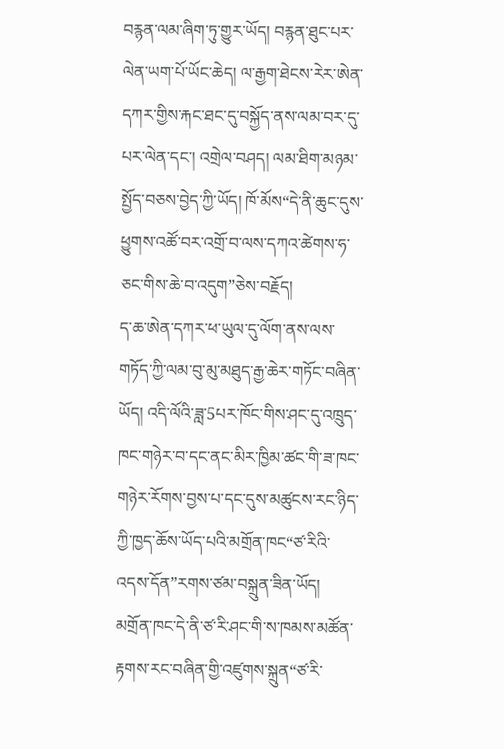བརྙན་ལམ་ཞིག་ཏུ་གྱུར་ཡོད། བརྙན་ཐུང་པར་ལེན་ཡག་པོ་ཡོང་ཆེད། ལ་རྒྱག་ཐེངས་རེར་ཨེན་དཀར་གྱིས་རྐང་ཐང་དུ་བསྐྱོད་ནས་ལམ་བར་དུ་པར་ལེན་དང་། འགྲེལ་བཤད། ལམ་ཐིག་མཉམ་སྤྱོད་བཅས་བྱེད་ཀྱི་ཡོད། ཁོ་མོས“དེ་ནི་ཆུང་དུས་ཕྱུགས་འཚོ་བར་འགྲོ་བ་ལས་དཀའ་ཚེགས་ཧ་ཅང་གིས་ཆེ་བ་འདུག”ཅེས་བརྗོད།
ད་ཆ་ཨེན་དཀར་ཕ་ཡུལ་དུ་ལོག་ནས་ལས་གཏོད་ཀྱི་ལམ་བུ་མུ་མཐུད་རྒྱ་ཆེར་གཏོང་བཞིན་ཡོད། འདི་ལོའི་ཟླ་5པར་ཁོང་གིས་ཤང་དུ་འཁྲུད་ཁང་གཉེར་བ་དང་ནང་མིར་ཁྱིམ་ཚང་གི་ཟ་ཁང་གཉེར་རོགས་བྱས་པ་དང་དུས་མཚུངས་རང་ཉིད་ཀྱི་ཁྱད་ཆོས་ཡོད་པའི་མགྲོན་ཁང“ཙ་རིའི་འདས་དོན”རགས་ཙམ་བསྐྲུན་ཟིན་ཡོད།
མགྲོན་ཁང་དེ་ནི་ཙ་རི་ཤང་གི་ས་ཁམས་མཚོན་རྟགས་རང་བཞིན་གྱི་འཛུགས་སྐྲུན“ཙ་རི་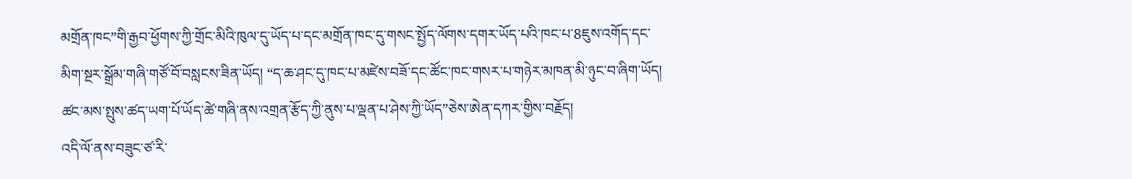མགྲོན་ཁང”གི་རྒྱབ་ཕྱོགས་ཀྱི་གྲོང་མིའི་ཁུལ་དུ་ཡོད་པ་དང་མགྲོན་ཁང་དུ་གསང་སྤྱོད་ལོགས་དགར་ཡོད་པའི་ཁང་པ་8ཇུས་འགོད་དང་མིག་སྔར་སྒྲོམ་གཞི་གཙོ་བོ་བསླངས་ཟིན་ཡོད། “ད་ཆ་ཤང་དུ་ཁང་པ་མཛེས་བཟོ་དང་ཚོང་ཁང་གསར་པ་གཉེར་མཁན་མི་ཉུང་བ་ཞིག་ཡོད། ཚང་མས་སྤུས་ཚད་ཡག་པོ་ཡོད་ཚེ་གཞི་ནས་འགྲན་རྩོད་ཀྱི་ནུས་པ་ལྡན་པ་ཤེས་ཀྱི་ཡོད”ཅེས་ཨེན་དཀར་གྱིས་བརྗོད།
འདི་ལོ་ནས་བཟུང་ཙ་རི་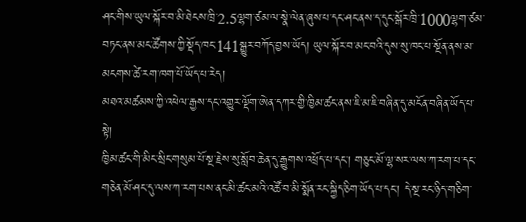ཤང་གིས་ཡུལ་སྐོར་བ་མི་ཐེངས་ཁྲི་2.5ལྷག་ཙམ་ལ་སྣེ་ལེན་ཞུས་པ་དང་ཤང་ནས་ད་དུང་སྒོར་ཁྲི་1000ལྷག་ཙམ་བཏང་ནས་མང་ཚོགས་ཀྱི་སྡོད་ཁང་141སྒྱུར་བཀོད་བྱས་ཡོད། ཡུལ་སྐོར་བ་མང་བའི་དུས་སུ་ཁང་པ་སྔོན་ནས་མ་མངགས་ཚེ་རག་ཁག་པོ་ཡོད་པ་རེད།
མཐའ་མཚམས་ཀྱི་འཕེལ་རྒྱས་དང་འགྱུར་ལྡོག་ཨེན་དཀར་གྱི་ཁྱིམ་ཚང་ནས་ཇི་མ་ཇི་བཞིན་དུ་མངོན་བཞིན་ཡོད་པ་སྟེ།
ཁྱིམ་ཚང་གི་མིང་སྲིང་གསུམ་པོ་སྔ་རྗེས་སུ་སློབ་ཆེན་དུ་རྒྱུགས་འཕྲོད་པ་དང་། གཅུང་མོ་ལྷ་སར་ལས་ཀ་རག་པ་དང་གཅེན་མོ་ཤང་དུ་ལས་ཀ་རག་པས་ནང་མི་ཚང་མའི་འཚོ་བ་མི་སྨོན་རང་སྐྱིད་ཅིག་ཡོད་པ་དང་། དེ་སྔ་རང་ཉིད་གཅིག་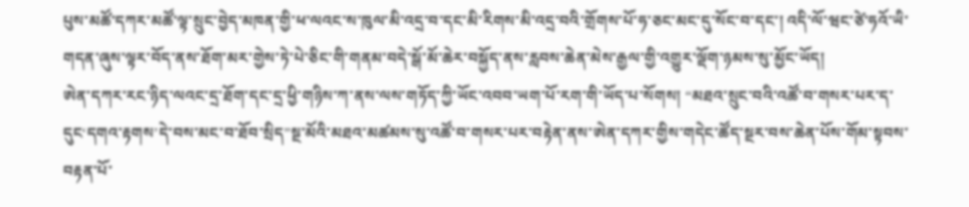པུས་མཚོ་དཀར་མཚོ་ལྟ་སྲུང་བྱེད་མཁན་གྱི་ཕ་ལའང་ས་ཁུལ་མི་འདྲ་བ་དང་མི་རིགས་མི་འདྲ་བའི་གྲོགས་པོ་ཧ་ཅང་མང་དུ་སོང་བ་དང་། འདི་ལོ་ཝང་ཙེ་ཧའོ་ཡི་གདན་ཞུས་ལྟར་བོད་ནས་ཐོག་མར་གྱེས་ཏེ་པེ་ཅིང་གི་གནམ་བདེ་སྒོ་མོ་ཆེར་བསྐྱོད་ནས་རླབས་ཆེན་མེས་རྒྱལ་གྱི་འགྱུར་ལྡོག་ཉམས་སུ་མྱོང་ཡོད།
ཨེན་དཀར་རང་ཉིད་ལའང་དྲ་ཐོག་དང་དྲ་ཕྱི་གཉིས་ཀ་ནས་ལས་གཏོད་ཀྱི་ཡོང་འབབ་ཡག་པོ་རག་གི་ཡོད་པ་སོགས། “མཐའ་སྲུང་བའི་འཚོ་བ་གསར་པར་ད་དུང‘དགའ་རྟགས’དེ་བས་མང་བ་ཐོབ་སྲིད”སྔ་མོའི་མཐའ་མཚམས་སུ་འཚོ་བ་གསར་པར་བརྟེན་ནས་ཨེན་དཀར་གྱིས་གདེང་ཚོད་སྔར་བས་ཆེན་པོས་གོམ་སྟབས་བརྟན་པོ་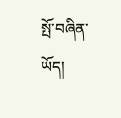སྤོ་བཞིན་ཡོད།